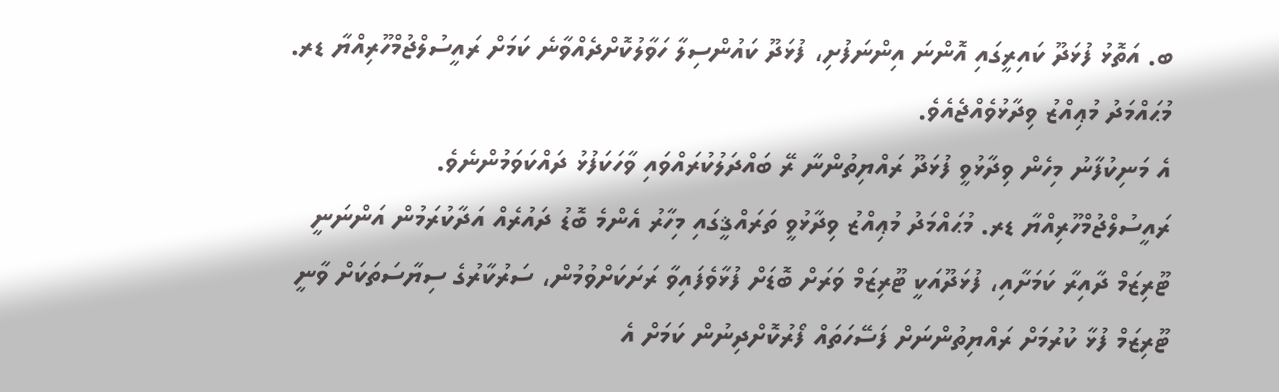ބ. އަތޮޅު ފުޅަދޫ ކައިރީގައި އޮންނަ އިންނަފުށި، ފުޅަދޫ ކައުންސިލާ ހަވާލުކޮށްދެއްވާނެ ކަމަށް ރައީސުލްޖުމްހޫރިއްޔާ ޑރ. މުޙައްމަދު މުޢިއްޒު ވިދާޅުވެއްޖެއެވެ.
އެ މަނިކުފާނު މިހެން ވިދާޅުވީ ފުޅަދޫ ރައްޔިތުންނާ ރޭ ބައްދަލުކުރައްވައި ވާހަކަފުޅު ދައްކަވަމުންނެވެ.
ރައީސުލްޖުމްހޫރިއްޔާ ޑރ. މުޙައްމަދު މުޢިއްޒު ވިދާޅުވީ ތަރައްޤީގައި މިހާރު އެންމެ ބޮޑު ދައުރެއް އަދާކުރަމުން އަންނަނީ ޓޫރިޒަމް ދާއިރާ ކަމަށާއި، ފުޅަދޫއަކީ ޓޫރިޒަމް ވަރަށް ބޮޑަށް ފުޅާވެފައިވާ ރަށަކަށްވުމުން، ސަރުކާރުގެ ސިޔާސަތަކަށް ވާނީ ޓޫރިޒަމް ފުޅާ ކުރުމަށް ރައްޔިތުންނަށް ފަސޭހަތައް ފޯރުކޮށްދިނުން ކަމަށް އެ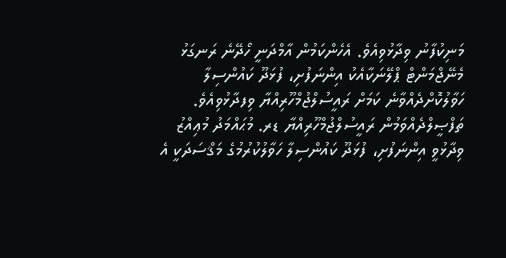މަނިކުފާނު ވިދާޅުވިއެވެ. އެހެންކަމުން އާމްދަނީ ހޯދޭނެ ރަނގަޅު މެނޭޖްމަންޓް ޕްލޭނަކާއެކު އިންނަފުށި، ފުޅަދޫ ކައުންސިލާ ހަވާލުކޮށްދެއްވާނެ ކަމަށް ރައީސުލްޖުމްހޫރިއްޔާ ވިފދާޅުވިއެވެ.
ތަފްޞީލްދެއްވަމުން ރައީސުލްޖުމްހޫރިއްޔާ ޑރ. މުޙައްމަދު މުޢިއްޒު ވިދާޅުވީ އިންނަފުށި، ފުޅަދޫ ކައުންސިލާ ހަވާލުކުރުމުގެ މަޤްސަދަކީ އެ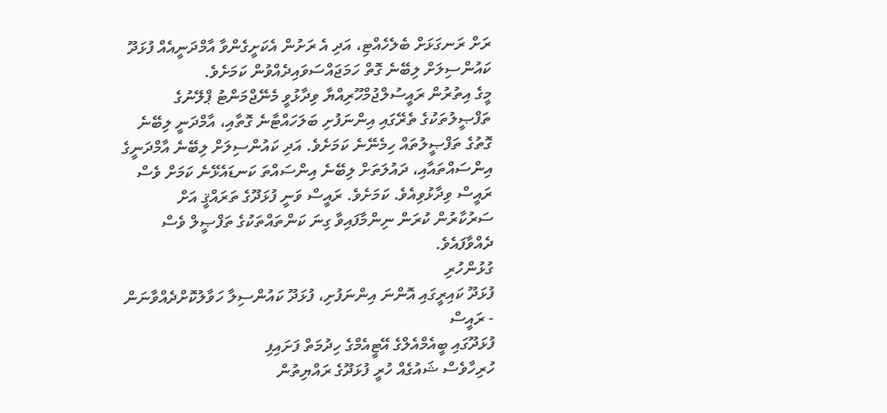ރަށް ރަނގަޅަށް ބެލެހެއްޓި، އަދި އެ ރަށުން އެކަށީގެންވާ އާމްދަނީއެއް ފުޅަދޫ ކައުންސިލަށް ލިބޭނެ ގޮތް ހަމަޖައްސަވައިދެއްވުން ކަމަށެވެ.
މީގެ އިތުރުން ރައީސުލްޖުމްހޫރިއްޔާ ވިދާޅުވީ މެނޭޖްމަންޓު ޕްލޭނުގެ ތަފްޞީލުތަކުގެ ތެރޭގައި އިންނަފުށި ބަލަހައްޓާނެ ގޮތާއި، އާމްދަނީ ލިބޭނެ ގޮތުގެ ތަފްޞީލުތައް ހިމެނޭނެ ކަމަށެވެ. އަދި ކައުންސިލަށް ލިބޭނެ އާމްދަނީގެ އިންސައްތައާއި، ދައުލަތަށް ލިބޭނެ އިންސައްތަ ކަނޑައެޅޭނެ ކަމަށް ވެސް ރައީސް ވިދާޅުވިއެވެ. ކަމަށެވެ. ރައީސް ވަނީ ފުޅަދޫގެ ތަރައްޤީ އަށް ސަރުކާރުން ކުރަން ނިންމާފައިވާ ގިނަ ކަންތައްތަކުގެ ތަފްޞީލް ވެސް ދެއްވާފައެވެ.
ގުޅުންހުރި
ފުޅަދޫ ކައިރީގައި އޮންނަ އިންނަފުށި، ފުޅަދޫ ކައުންސިލާ ހަވާލުކޮށްދެއްވާނަން - ރައީސް
ފުޅަދޫގައި ބީއެމްއެލްގެ އޭޓީއެމްގެ ހިދުމަތް ފަށައިފި
ހުރިހާވެސް ޝައުގެއް ހުރީ ފުޅަދޫގެ ރައްޔިތުން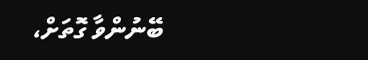ބޭނުންވާ ގޮތަށް،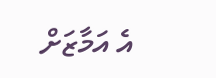އެ އަމާޒަށް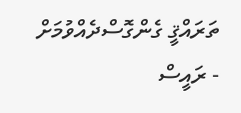ތަރައްޤީ ގެންގޮސްދެއްވުމަށް - ރައީސް